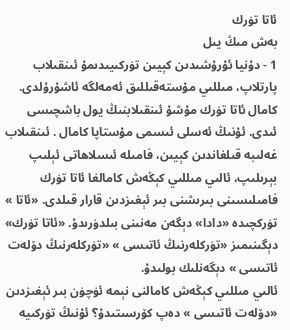ئاتا تۈرك
بەش مىڭ يىل
1 - دۇنيا ئۇرۇشىدىن كېيىن تۈركىيىدىمۇ ئىنقىلاب پارتلاپ، مىللىي مۇستەقىللىق ئەمەلگە ئاشۇرۇلدى. كامال ئاتا تۈرك مۇشۇ ئىنقىلابنىڭ يول باشچىسى ئىدى. ئۇنىڭ ئەسلى ئىسمى مۇستاپا كامال . ئىنقىلاب غەلىبە قىلغاندىن كېيىن، فامىلە ئىسلاھاتى ئېلىپ بېرىلىپ، ئالىي مىللىي كېڭەش كامالغا ئاتا تۈرك فامىلىسىنى بىرىشنى بىر ئېغىزدىن قارار قىلدى. «ئاتا » تۈركچىدە «دادا» دېگەن مەنىنى بىلدۈرىدۇ. «ئاتا تۈرك» دېگىنىمىز «تۈركلەرنىڭ ئاتىسى » «تۈركلەرنىڭ دۆلەت ئاتىسى » دېگەنلىك بولىدۇ.
ئالىي مىللىي كېڭەش كامالنى نېمە ئۈچۈن بىر ئېغىزدىن «دۆلەت ئاتىسى » دەپ كۆرسىتىدۇ؟ ئۇنىڭ تۈركىيە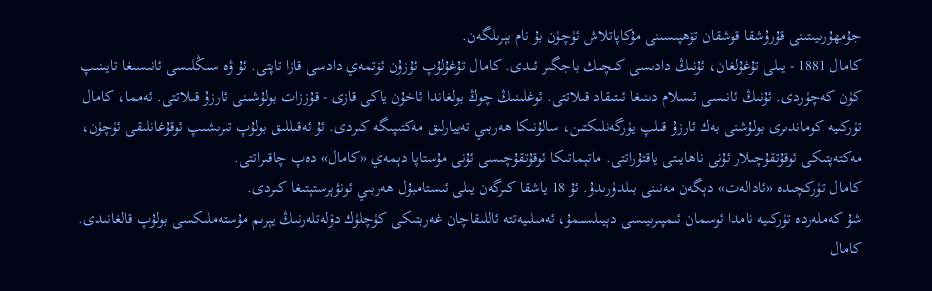جۇمھۇرىيىتىنى قۇرۇشقا قوشقان تۆھپىسىنى مۇكاپاتلاش ئۈچۈن بۇ نام بېرىلگەن.
كامال 1881 - يىلى تۇغۇلغان، ئۇنىڭ دادىسى كىچىك باجگىر ئىدى. كامال تۇغۇلۇپ ئۇزۇن ئۆتمەي دادسى قازا تاپتى. ئۇ ۋە سىڭلىسى ئانىسىغا تايىنىپ كۈن كەچۈردى. ئۇنىڭ ئانىسى ئىسلام دىنىغا ئىتىقاد قىلاتتى. ئوغلىنىڭ چوڭ بولغاندا ئاخۇن ياكى قازى - قۇززات بولۇشىنى ئارزۇ قىلاتتى. ئەمما، كامال تۈركىيە كوماندىرى بولۇشنى بەك ئارزۇ قىلپ يۈرگەنلىكتىن، سالۇنىكا ھەربىي تەييارلىق مەكتىپىگە كىردى. ئۇ ئەقىللىق بولۇپ تىرىشىپ ئوقۇغانلىقى ئۈچۈن، مەكتەپتىكى ئوقۇتقۇچىلار ئۇنى ناھايىتى ياقتۇراتتى. ماتېماتىكا ئوقۇتقۇچىسى ئۇنى مۇستاپا دېمەي «كامال» دەپ چاقىراتتى.
كامال تۈركچىدە «ئادالەت» دېگەن مەنىنى بىلدۈرىدۇ. ئۇ 18 ياشقا كىرگەن يىلى ئىستامبۇل ھەربىي ئونۋېرستېتىغا كىردى.
شۇ كەملەردە تۈركىيە نامدا ئوسمان ئىمپىرىيىسى دېيىلسىمۇ، ئەمىلىيەتتە ئاللىقاچان غەربتىكى كۈچلۈك دۆلەتلەرنىڭ يېرىم مۇستەملىكسى بولۇپ قالغانىدى. كامال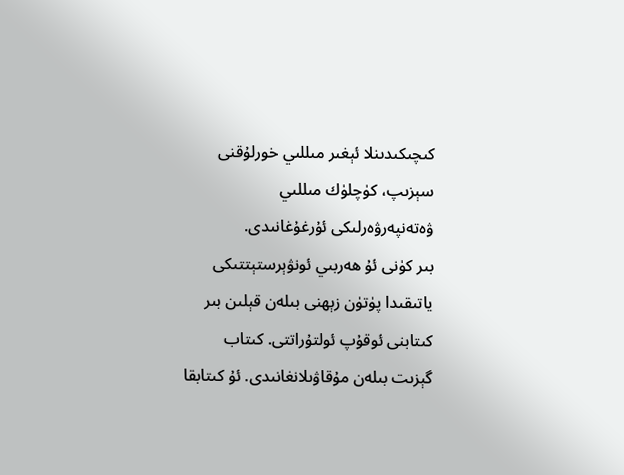كىچىكىدىنلا ئېغىر مىللىي خورلۇقنى سېزىپ، كۈچلۈك مىللىي ۋەتەنپەرۋەرلىكى ئۇرغۇغانىدى.
بىر كۈنى ئۇ ھەربىي ئونۋېرستېتتىكى ياتىقىدا پۈتۈن زېھنى بىلەن قېلىن بىر كىتابنى ئوقۇپ ئولتۇراتتى. كىتاب گېزىت بىلەن مۇقاۋىلانغانىدى. ئۇ كىتابقا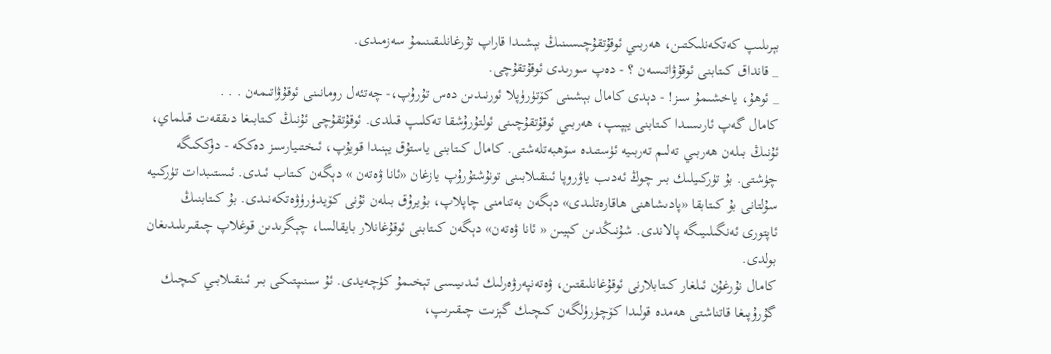بېرىلىپ كەتكەنلىكتىن، ھەربىي ئوقۇتقۇچىسىنىڭ بېشىدا قاراپ تۇرغانلىقىنىمۇ سەزمىدى.
_ قانداق كىتابنى ئوقۇۋاتىسەن ؟ - دەپ سورىدى ئوقۇتقۇچى.
_ ئوھۇ، ياخشىمۇ سىز! - دېدى كامال بېشىنى كۆتۈرۈپلا ئورنىدىن دەس تۇرۇپ،- چەتئەل رومانىنى ئوقۇۋاتىمەن . . .
كامال گەپ ئارىسىدا كىتابنى يېپىپ، ھەربىي ئوقۇتقۇچىنى ئولتۇرۇشقا تەكلىپ قىلدى. ئوقۇتقۇچى ئۇنىڭ كىتابىغا دىققەت قىلماي، ئۇنىڭ بىلەن ھەربىي تەلىم تەربىيە ئۈستىدە سۆھبەتلەشتى. كامال كىتابنى ياستۇق يېنىدا قويۇپ، ئىختىيارسىز دەككە - دۈككىگە چۈشتى. بۇ تۈركىيلىك بىر چوڭ ئەدىب ياۋروپا ئىنقىلابىنى تونۇشتۇرۇپ يازغان «ئانا ۋەتەن » دېگەن كىتاب ئىدى. ئىستىبدات تۈركىيە سۇلتانى بۇ كىتابقا «پادىشاھنى ھاقارەتلىدى» دېگەن بەتنامنى چاپلاپ، بۇيرۇق بىلەن ئۇنى كۆيدۈرۈۋەتكەنىدى. بۇ كىتابنىڭ ئاپتورى ئەنگىلىيىگە پالاندى. شۇنىڭدىن كېيىن « ئانا ۋەتەن» دېگەن كىتابنى ئوقۇغانلار بايقالسا، چېگرىدىن قوغلاپ چىقىرىلىدىغان بولدى.
كامال نۇرغۇن ئىلغار كىتابلارنى ئوقۇغانلىقتىن، ۋەتەنپەرۋەرلىك ئىدىيىسى تېخىمۇ كۈچەيدى. ئۇ سىنىپتىكى بىر ئىنقىلابىي كىچىك گۇرۇپىغا قاتناشتى ھەمدە قولىدا كۆچۈرۈلگەن كىچىك گېزىت چىقىرىپ،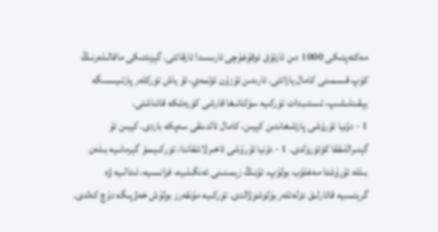مەكتەپتىكى 1000 دىن ئارتۇق ئوقۇغۇچى ئارىسىدا تارقاتتى. گېزىتتىكى ماقالىلەرنىڭ كۆپ قىسمىنى كامال يازاتتى. ئارىدىن ئۇزۇن ئۆتمەي، ئۇ ياش تۈركلەر پارتىيىسىگە يېقىنلىشىپ، ئىستىبدات تۈركىيە سۇلتانىغا قارشى كۈرەشكە قاتناشتى.
1 - دۇنيا ئۇرۇشى پارتلىغاندىن كېيىن، كامال ئالدىنقى سەپكە باردى. كېيىن ئۇ گېنىراللىققا كۆتۈرۈلدى. 1 - دۇنيا ئۇرۇشى ئاخىرلاشقاندا، تۈركىيىمۇ گېرمانىيە بىلەن بىللە ئۇرۇشتا مەغلۇب بولۇپ، ئۇنىڭ زېمىنىنى ئەنگىلىيە، فرانسىيە، ئىتالىيە ۋە گرېتسىيە قاتارلىق دۆلەتلەر بۆلۈشۈۋالدى. تۈركىيە مۇنقەرز بولۇش خەۋپىگە دۇچ كەلدى.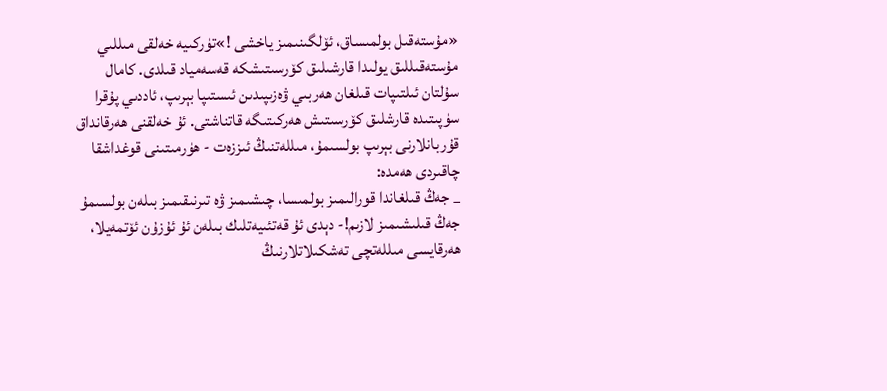«مۇستەقىل بولمىساق، ئۆلگىنىمىز ياخشى !»تۈركىيە خەلقى مىللىي مۇستەقىللىق يولىدا قارشىلىق كۆرسىتىشكە قەسەمياد قىلدى. كامال سۇلتان ئىلتىپات قىلغان ھەربىي ۋەزىپىدىن ئىستىپا بېرىپ، ئاددىي پۇقرا سۈپىتىدە قارشلىق كۆرسىتىش ھەركىتىگە قاتناشتى. ئۇ خەلقنى ھەرقانداق قۇربانلارنى بېرىپ بولسىمۇ، مىللەتنىڭ ئىززەت - ھۈرمىتىنى قوغداشقا چاقىردى ھەمدە:
_ جەڭ قىلغاندا قورالىمىز بولمىسا، چىشىمىز ۋە تىرنىقىمىز بىلەن بولسىمۇ جەڭ قىلىشىمىز لازىم!- دېدى ئۇ قەتئىيەتلىك بىلەن ئۇ ئۇزۇن ئۆتمەيلا، ھەرقايسى مىللەتچى تەشكىلاتلارنىڭ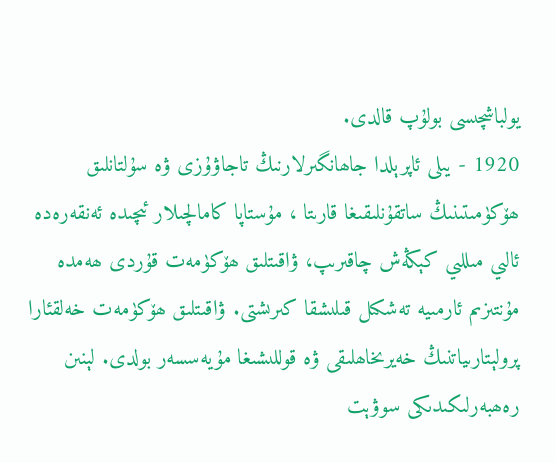يولباشچىسى بولۇپ قالدى.
1920 - يىلى ئاپرېلدا جاھانگىرلارنىڭ تاجاۋۇزى ۋە سۇلتانلىق ھۆكۈمىتىنىڭ ساتقۇنلىقىغا قارىتا ، مۇستاپا كامالچىلار ئىچىدە ئەنقەرەدە ئالىي مىللىي كېڭەش چاقىرىپ، ۋاقىتلىق ھۆكۈمەت قۇردى ھەمدە مۇنتىزىم ئارمىيە تەشكىل قىلىشقا كىرىشتى. ۋاقىتلىق ھۆكۈمەت خەلقئارا پرولېتارىياتنىڭ خەيرىخاھلىقى ۋە قوللىشىغا مۇيەسسەر بولدى. لېنىن رەھبەرلىكىدىكى سوۋېت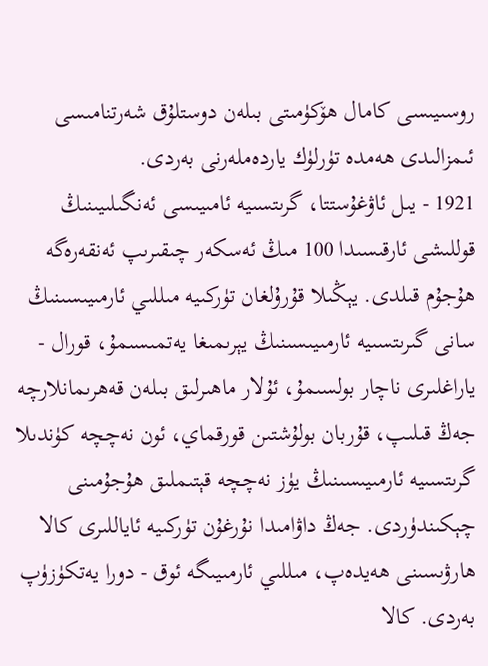روسىيىسى كامال ھۆكۈمىتى بىلەن دوستلۇق شەرتنامىسى ئىمزالىدى ھەمدە تۈرلۈك ياردەملەرنى بەردى.
1921 - يىل ئاۋغۇستتا، گرىتسىيە ئامىيىسى ئەنگىلىيىنىڭ قوللىشى ئارقىسىدا 100 مىڭ ئەسكەر چىقىرىپ ئەنقەرەگە ھۇجۇم قىلدى. يېڭىلا قۇرۇلغان تۈركىيە مىللىي ئارمىيىسىنىڭ سانى گىرىتسىيە ئارمىيىسىنىڭ يېرىمىغا يەتمىسىمۇ، قورال - ياراغلىرى ناچار بولسىمۇ، ئۇلار ماھىرلىق بىلەن قەھرىمانلارچە جەڭ قىلىپ، قۇربان بولۇشتىن قورقماي، ئون نەچچە كۈندىلا گرىتسىيە ئارمىيىسىنىڭ يۈز نەچچە قېتىملىق ھۇجۇمىنى چېكىندۈردى. جەڭ داۋامىدا نۇرغۇن تۈركىيە ئاياللىرى كالا ھارۋىسىنى ھەيدەپ، مىللىي ئارمىيىگە ئوق - دورا يەتكۈزۈپ بەردى. كالا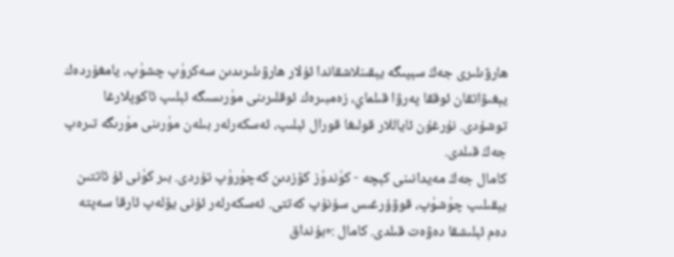ھارۋىلىرى جەڭ سېپىگە يېقىنلاشقاندا ئۇلار ھارۋىلىرىدىن سەكرۈپ چشۈپ، يامغۇردەك يېغىۋاتقان ئوققا پەرۋا قىلماي، زەمبىرەك ئوقلىرىنى مۈرىسىگە ئېلىپ ئاكوپلارغا توشۇدى. نۇرغۇن ئاياللار قولىغا قورال ئېلىپ، ئەسكەرلەر بىلەن مۈرىنى مۈرىگە تىرەپ جەڭ قىلدى.
كامال جەڭ مەيدانىنى كېچە - كۈندۈز كۆزدىن كەچۈرۈپ تۇردى. بىر كۈنى ئۇ ئاتتىن يېقىلىپ چۈشۈپ، قوۋۇرغىس سۇنۇپ كەتتى. ئەسكەرلەر ئۇنى يۆلەپ ئارقا سەپتە دەم ئېلىشقا دەۋەت قىلدى. كامال :«بۇنداق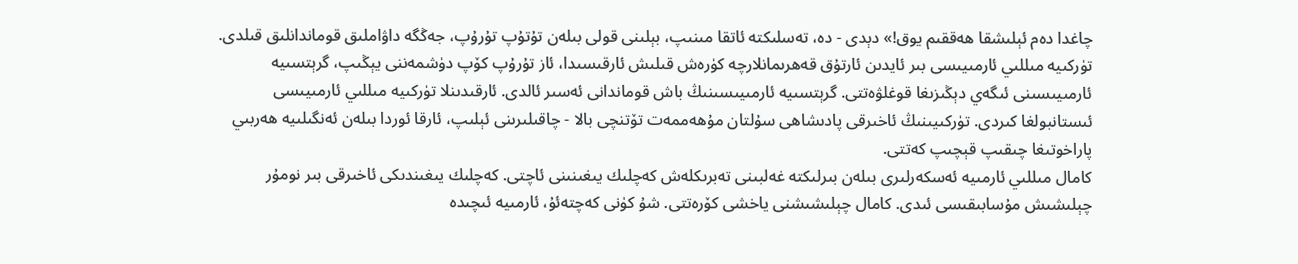چاغدا دەم ئېلىشقا ھەققىم يوق!» دېدى - دە، تەسلىكتە ئاتقا مىنىپ، بېلىنى قولى بىلەن تۇتۇپ تۇرۇپ، جەڭگە داۋاملىق قوماندانلىق قىلدى. تۈركىيە مىللىي ئارمىيىسى بىر ئايدىن ئارتۇق قەھرىمانلارچە كۈرەش قىلىش ئارقىسىدا، ئاز تۇرۇپ كۆپ دۈشمەننى يېڭىپ، گرېتسىيە ئارمىيىسىنى ئىگەي دېڭىزىغا قوغلۋەتتى. گرېتسىيە ئارمىيىسىنىڭ باش قوماندانى ئەسىر ئالدى. ئارقىدىنلا تۈركىيە مىللىي ئارمىيىسى ئىستانبولغا كىردى. تۈركىيىنىڭ ئاخىرقى پادىشاھى سۇلتان مۇھەممەت تۆتنچى بالا - چاقىلىرىنى ئېلىپ، ئارقا ئوردا بىلەن ئەنگىلىيە ھەربىي پاراخوتىغا چىقىپ قېچىپ كەتتى.
كامال مىللىي ئارمىيە ئەسكەرلىرى بىلەن بىرلىكتە غەلبىنى تەبرىكلەش كەچلىك يىغىنىنى ئاچتى. كەچلىك يىغىندىكى ئاخىرقى بىر نومۇر چېلىشىش مۇسابىقىسى ئىدى. كامال چېلىشىشنى ياخشى كۆرەتتى. شۇ كۈنى كەچتەئۇ، ئارمىيە ئىچىدە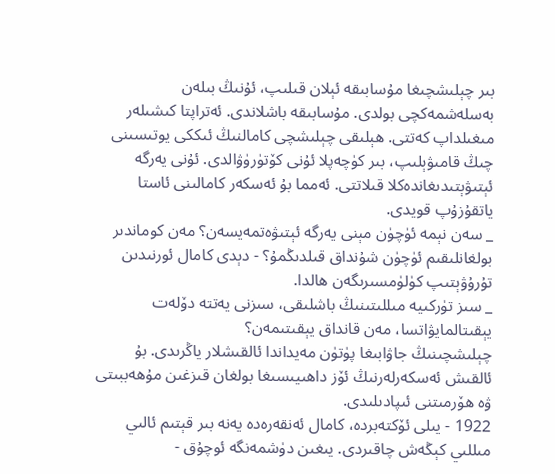بىر چېلىشچىغا مۇسابىقە ئېلان قىلىپ، ئۇنىڭ بىلەن بەسلەشمەكچى بولدى. مۇسابىقە باشلاندى. ئەتراپتا كىشىلەر مىغىلداپ كەتتى. ھېلىقى چېلىشچى كامالنىڭ ئىككى يوتىسىنى چىڭ قامىۋېلىپ، بىر كۈچەپلا ئۇنى كۆتۈرۈۋالدى. ئۇنى يەرگە ئېتىۋېتىدىغاندەكلا قىلاتتى. ئەمما بۇ ئەسكەر كامالىنى ئاستا ياتقۇزۇپ قويدى.
_ سەن نېمە ئۈچۈن مېنى يەرگە ئېتىۋەتمەيسەن؟ مەن كوماندىر بولغانلىقىم ئۈچۈن شۇنداق قىلدىڭمۇ؟ - دېدى كامال ئورنىدىن تۇرۇۋېتىپ كۈلۈمسىرىگەن ھالدا.
_ سىز تۈركىيە مىللىتىنىڭ باشلىقى، سىزنى يەتتە دۆلەت يېقىتالمايۋاتسا، مەن قانداق يېقىتىمەن؟
چېلىشچىنىڭ جاۋابىغا پۈتۈن مەيداندا ئالقىشلار ياڭرىدى. بۇ ئالقىش ئەسكەرلەرنىڭ ئۆز داھىيىسىغا بولغان قىزغىن مۇھەببىتى ۋە ھۆرمىتنى ئىپادىلىدى.
1922 - يىلى ئۆكتەبردە، كامال ئەنقەرەدە يەنە بىر قېتىم ئالىي مىللىي كېڭەش چاقىردى. يىغىن دۈشمەنگە ئوچۇق -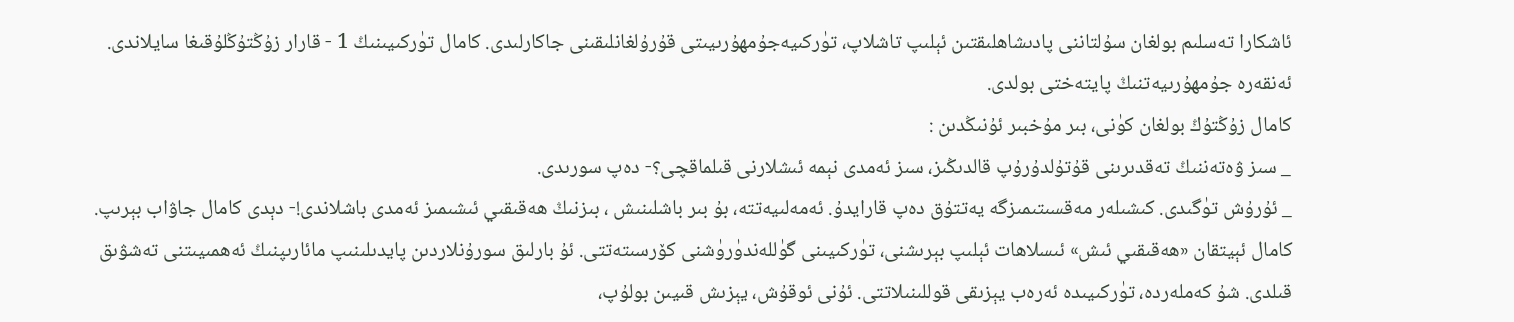ئاشكارا تەسلىم بولغان سۇلتاننى پادىشاھلىقتىن ئېلىپ تاشلاپ، تۈركىيەجۇمھۇرىيىتى قۇرۇلغانلىقىنى جاكارلىدى. كامال تۈركىيىنىڭ 1 - قارار زۇڭتۇڭلۇقىغا سايلاندى. ئەنقەرە جۇمھۇرىيەتنىڭ پايتەختى بولدى.
كامال زۇڭتۇڭ بولغان كۈنى، بىر مۇخبىر ئۇنىڭدىن :
_ سىز ۋەتەننىڭ تەقدىرىنى قۇتۇلدۇرۇپ قالدىڭىز، سىز ئەمدى نېمە ئىشلارنى قىلماقچى؟- دەپ سورىدى.
_ ئۇرۇش تۈگىدى. كىشىلەر مەقسىتىمىزگە يەتتۇق دەپ قارايدۇ. ئەمەلىيەتتە، بۇ بىر باشلىنىش ، بىزنىڭ ھەقىقىي ئىشىمىز ئەمدى باشلاندى!- دېدى كامال جاۋاب بېرىپ.
كامال ئېيتقان «ھەقىقىي ئىش» ئىسلاھات ئېلىپ بېرىشنى، تۈركىيىنى گۈللەندۈرۈشنى كۆرسىتەتتى. ئۇ بارلىق سورۇنلاردىن پايدىلىنىپ مائارىپنىڭ ئەھمىيىتنى تەشۋىق قىلدى. شۇ كەملەردە، تۈركىيىدە ئەرەب يېزىقى قوللىنىلاتتى. ئۇنى ئوقۇش، يېزىش قىيىن بولۇپ،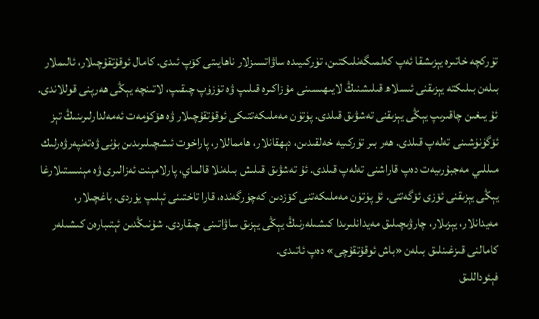تۈركچە خاتىرە يېزىشقا ئەپ كەلمىگەنلىكتىن، تۈركىيىدە ساۋاتسىزلار ناھايىتى كۆپ ئىدى. كامال ئوقۇتقۇچىلار، ئالىملار بىلەن بىلىكتە يېزىقنى ئىسلاھ قىلىشنىڭ لايىھىسىنى مۇزاكىرە قىلىپ ۋە تۈزۈپ چىقىپ، لاتىنچە يېڭى ھەرپنى قوللاندى. ئۇ يىغىن چاقىرىپ يېڭى يېزىقنى تەشۋىق قىلدى. پۈتۈن مەملىكەتتىكى ئوقۇتقۇچىلار ۋە ھۆكۈمەت ئەمەلدارلىرىنىڭ تېز ئۆگۈنۈشىنى تەلەپ قىلدى. ھەر بىر تۈركىيە خەلقىدىن، دېھقانلار، ھامماللار، پاراخوت ئىشچىلىرىدىن بۇنى ۋەتەنپەرۋەرلىك مىللىي مەجبۇرىيەت دەپ قاراشنى تەلەپ قىلدى. ئۇ تەشۋىق قىلىش بىلەنلا قالماي، پارلامېنت ئەزالىرى ۋە مېنىستىلارغا يېڭى يېزىقنى ئۆزى ئۆگەتتى. ئۇ پۈتۈن مەملىكەتنى كۆزدىن كەچۈرگەندە، قارا تاختىنى ئېلىپ يۈردى. باغچىلار، مەيدانلار، يېزىلار، چارۋىچىلىق مەيدانلىرىدا كىشىلەرنىڭ يېڭى يېزىق ساۋاتىنى چىقاردى. شۇنىڭدىن ئېتىبارەن كىشىلەر كامالنى قىزغىنلىق بىلەن «باش ئوقۇتقۇچى» دەپ ئاتىدى.
فېئوداللىق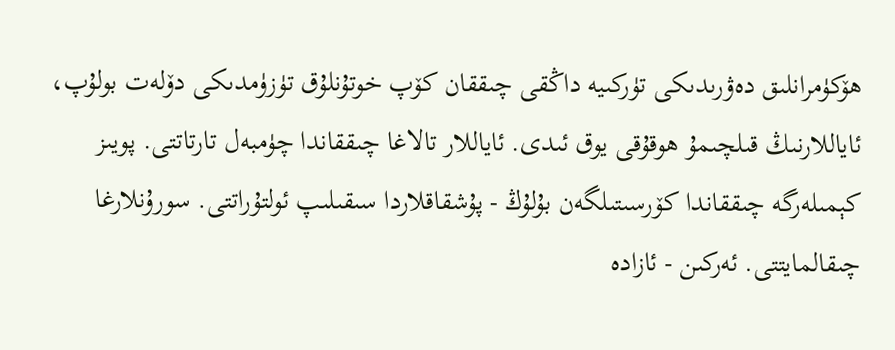ھۆكۈمرانلىق دەۋرىدىكى تۈركىيە داڭقى چىققان كۆپ خوتۇنلۇق تۈزۈمدىكى دۆلەت بولۇپ، ئاياللارنىڭ قىلچىمۇ ھوقۇقى يوق ئىدى. ئاياللار تالاغا چىققاندا چۈمبەل تارتاتتى. پويىز كېمىلەرگە چىققاندا كۆرسىتىلگەن بۇلۇڭ - پۇشقاقلاردا سىقىلىپ ئولتۇراتتى. سورۇنلارغا چىقالمايتتى. ئەركىن - ئازادە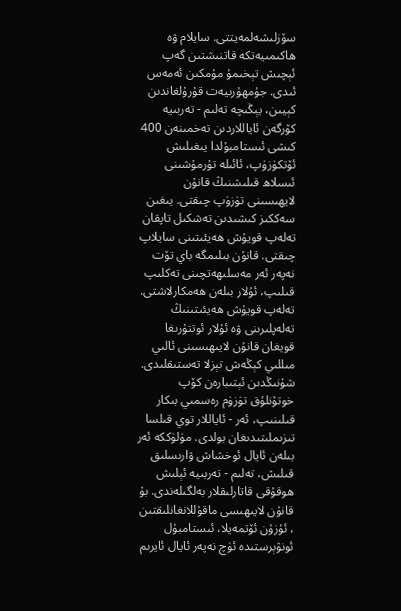سۆزلىشەلمەيتتى. سايلام ۋە ھاكىمىيەتكە قاتنىشتىن گەپ ئېچىش تېخىمۇ مۇمكىن ئەمەس ئىدى. جۇمھۇرىيەت قۇرۇلغاندىن كېيىن، يېڭىچە تەلىم - تەربىيە كۆرگەن ئاياللاردىن تەخمىنەن 400 كىشى ئىستامبۇلدا يىغىلىش ئۆتكۈزۈپ، ئائىلە تۇرمۇشىنى ئىسلاھ قىلىشنىڭ قانۇن لايھىسىنى تۈزۈپ چىقتى. يىغىن سەككىز كىشىدىن تەشكىل تاپقان تەلەپ قويۇش ھەيئىتىنى سايلاپ چىقتى. قانۇن بىلىمگە باي تۆت نەپەر ئەر مەسلىھەتچىنى تەكلىپ قىلىپ، ئۇلار بىلەن ھەمكارلاشتى. تەلەپ قويۇش ھەيئىتىنىڭ تەلەپلىرىنى ۋە ئۇلار ئوتتۇرىغا قويغان قانۇن لايىھىسىنى ئالىي مىللىي كېڭەش تېزلا تەستىقلىدى. شۇنىڭدىن ئېتىبارەن كۆپ خوتۇنلۇق تۈزۈم رەسمىي بىكار قىلىنىپ، ئەر - ئاياللار توي قىلسا تىزىملىتىدىغان بولدى. مۈلۈككە ئەر بىلەن ئايال ئوخشاش ۋارىسلىق قىلىش، تەلىم - تەربىيە ئېلىش ھوقۇقى قاتارلىقلار بەلگىلەندى. بۇ قانۇن لايىھىسى ماقۇللانغانلىقتىن ، ئۇزۇن ئۆتمەيلا، ئىستامبۇل ئونۋېرستىدە ئۈچ نەپەر ئايال ئايرىم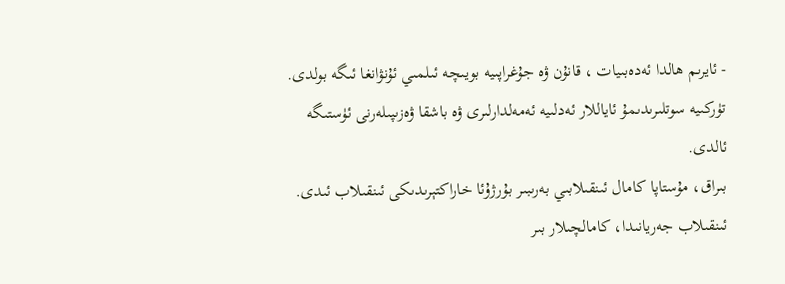- ئايرىم ھالدا ئەدەبىيات ، قانۇن ۋە جۇغراپىيە بويىچە ئىلمىي ئۇنۋانغا ئىگە بولدى. تۈركىيە سوتلىرىدىمۇ ئاياللار ئەدلىيە ئەمەلدارلىرى ۋە باشقا ۋەزىپىلەرنى ئۈستىگە ئالدى.
بىراق، مۇستاپا كامال ئىنقىلابىي بەرىبىر بۇرژۇئا خاراكتېرىدىكى ئىنقىلاب ئىدى. ئىنقىلاب جەريانىدا، كامالچىلار بىر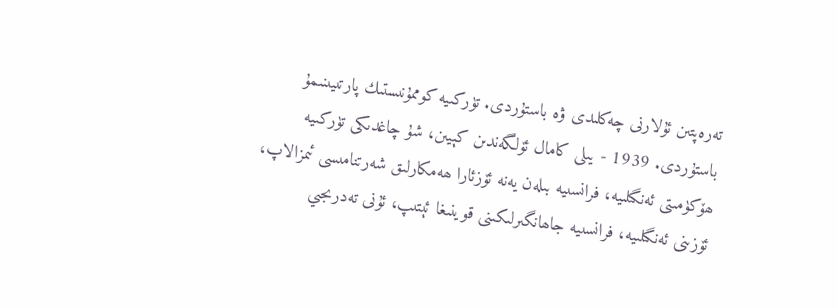تەرەپتىن ئۇلارنى چەكلىدى ۋە باستۇردى. تۈركىيە كوممۇنىستىك پارتىيىنىمۇ باستۇردى. 1939 - يىلى كامال ئۆلگەندىن كېيىن، شۇ چاغدىكى تۈركىيە ھۆكۈمىتى ئەنگىلىيە، فرانسىيە بىلەن يەنە ئۆزئارا ھەمكارلىق شەرتنامىسى ئىمزالاپ، ئۆزىنى ئەنگىلىيە، فرانسىيە جاھانگىرلىكىنى قوينىغا ئېتىپ، ئۇنى تەدرىجىي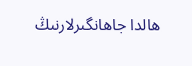ھالدا جاھانگىرلارنىڭ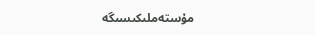مۇستەملىكىسىگە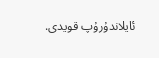ئايلاندۇرۇپ قويدى.